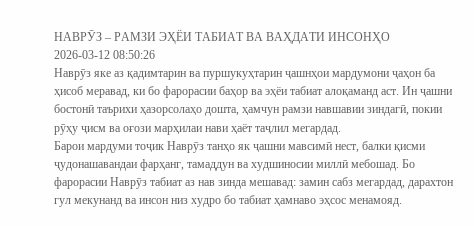НАВРӮЗ – РАМЗИ ЭҲЁИ ТАБИАТ ВА ВАҲДАТИ ИНСОНҲО
2026-03-12 08:50:26
Наврӯз яке аз қадимтарин ва пуршукуҳтарин ҷашнҳои мардумони ҷаҳон ба ҳисоб меравад, ки бо фарорасии баҳор ва эҳёи табиат алоқаманд аст. Ин ҷашни бостонӣ таърихи ҳазорсолаҳо дошта, ҳамчун рамзи навшавии зиндагӣ, покии рӯҳу ҷисм ва оғози марҳилаи нави ҳаёт таҷлил мегардад.
Барои мардуми тоҷик Наврӯз танҳо як ҷашни мавсимӣ нест, балки қисми ҷудонашавандаи фарҳанг, тамаддун ва худшиносии миллӣ мебошад. Бо фарорасии Наврӯз табиат аз нав зинда мешавад: замин сабз мегардад, дарахтон гул мекунанд ва инсон низ худро бо табиат ҳамнаво эҳсос менамояд.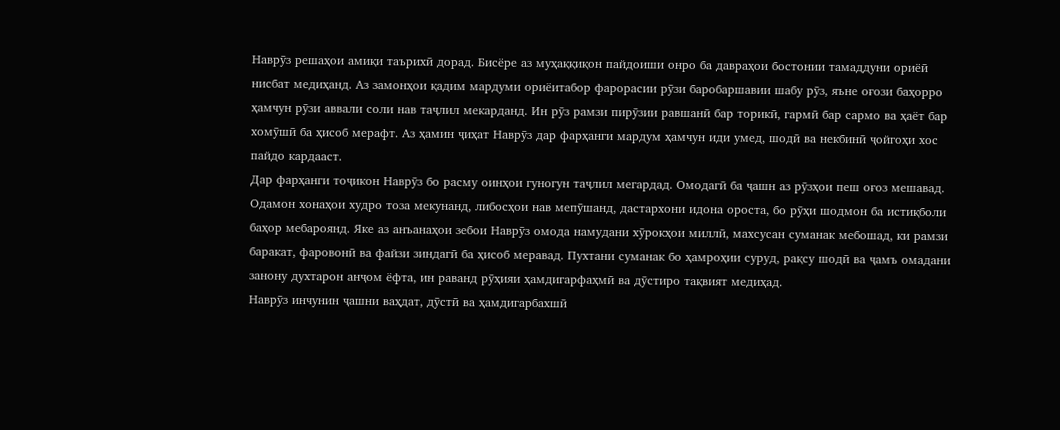Наврӯз решаҳои амиқи таърихӣ дорад. Бисёре аз муҳаққиқон пайдоиши онро ба давраҳои бостонии тамаддуни ориёӣ нисбат медиҳанд. Аз замонҳои қадим мардуми ориёитабор фарорасии рӯзи баробаршавии шабу рӯз, яъне оғози баҳорро ҳамчун рӯзи аввали соли нав таҷлил мекарданд. Ин рӯз рамзи пирӯзии равшанӣ бар торикӣ, гармӣ бар сармо ва ҳаёт бар хомӯшӣ ба ҳисоб мерафт. Аз ҳамин ҷиҳат Наврӯз дар фарҳанги мардум ҳамчун иди умед, шодӣ ва некбинӣ ҷойгоҳи хос пайдо кардааст.
Дар фарҳанги тоҷикон Наврӯз бо расму оинҳои гуногун таҷлил мегардад. Омодагӣ ба ҷашн аз рӯзҳои пеш оғоз мешавад. Одамон хонаҳои худро тоза мекунанд, либосҳои нав мепӯшанд, дастархони идона ороста, бо рӯҳи шодмон ба истиқболи баҳор мебароянд. Яке аз анъанаҳои зебои Наврӯз омода намудани хӯрокҳои миллӣ, махсусан суманак мебошад, ки рамзи баракат, фаровонӣ ва файзи зиндагӣ ба ҳисоб меравад. Пухтани суманак бо ҳамроҳии суруд, рақсу шодӣ ва ҷамъ омадани занону духтарон анҷом ёфта, ин раванд рӯҳияи ҳамдигарфаҳмӣ ва дӯстиро тақвият медиҳад.
Наврӯз инчунин ҷашни ваҳдат, дӯстӣ ва ҳамдигарбахшӣ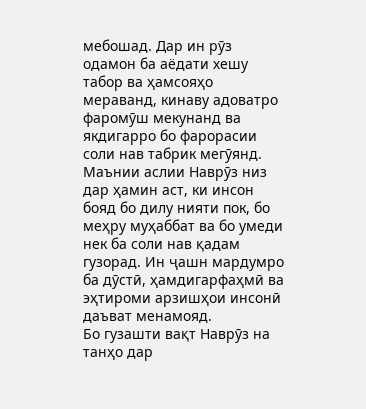мебошад. Дар ин рӯз одамон ба аёдати хешу табор ва ҳамсояҳо мераванд, кинаву адоватро фаромӯш мекунанд ва якдигарро бо фарорасии соли нав табрик мегӯянд. Маънии аслии Наврӯз низ дар ҳамин аст, ки инсон бояд бо дилу нияти пок, бо меҳру муҳаббат ва бо умеди нек ба соли нав қадам гузорад. Ин ҷашн мардумро ба дӯстӣ, ҳамдигарфаҳмӣ ва эҳтироми арзишҳои инсонӣ даъват менамояд.
Бо гузашти вақт Наврӯз на танҳо дар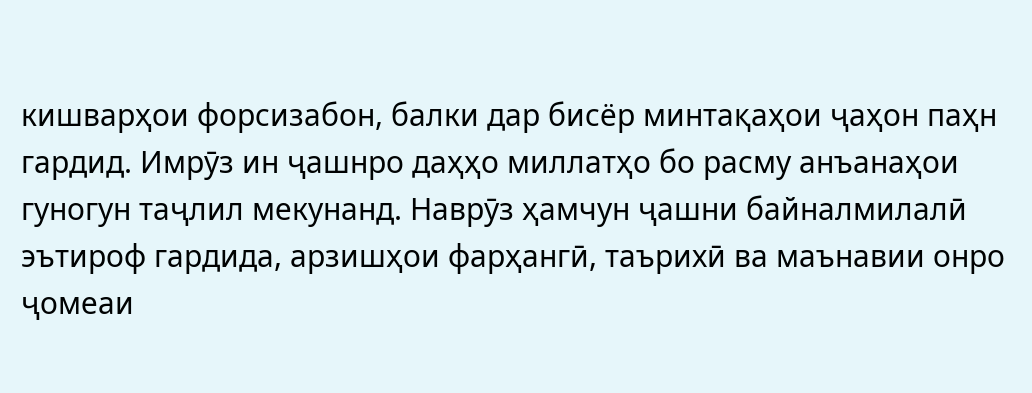кишварҳои форсизабон, балки дар бисёр минтақаҳои ҷаҳон паҳн гардид. Имрӯз ин ҷашнро даҳҳо миллатҳо бо расму анъанаҳои гуногун таҷлил мекунанд. Наврӯз ҳамчун ҷашни байналмилалӣ эътироф гардида, арзишҳои фарҳангӣ, таърихӣ ва маънавии онро ҷомеаи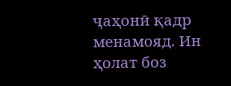ҷаҳонӣ қадр менамояд. Ин ҳолат боз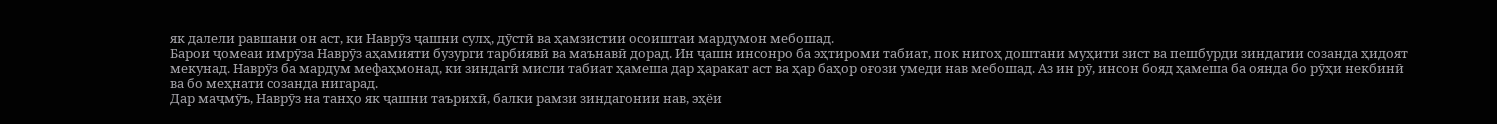як далели равшани он аст, ки Наврӯз ҷашни сулҳ, дӯстӣ ва ҳамзистии осоиштаи мардумон мебошад.
Барои ҷомеаи имрӯза Наврӯз аҳамияти бузурги тарбиявӣ ва маънавӣ дорад. Ин ҷашн инсонро ба эҳтироми табиат, пок нигоҳ доштани муҳити зист ва пешбурди зиндагии созанда ҳидоят мекунад. Наврӯз ба мардум мефаҳмонад, ки зиндагӣ мисли табиат ҳамеша дар ҳаракат аст ва ҳар баҳор оғози умеди нав мебошад. Аз ин рӯ, инсон бояд ҳамеша ба оянда бо рӯҳи некбинӣ ва бо меҳнати созанда нигарад.
Дар маҷмӯъ, Наврӯз на танҳо як ҷашни таърихӣ, балки рамзи зиндагонии нав, эҳёи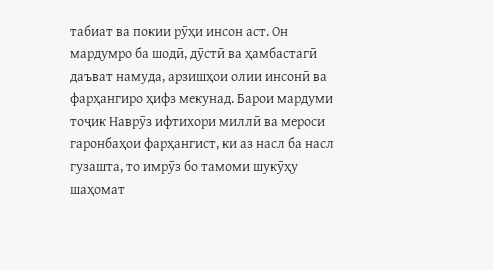табиат ва покии рӯҳи инсон аст. Он мардумро ба шодӣ, дӯстӣ ва ҳамбастагӣ даъват намуда, арзишҳои олии инсонӣ ва фарҳангиро ҳифз мекунад. Барои мардуми тоҷик Наврӯз ифтихори миллӣ ва мероси гаронбаҳои фарҳангист, ки аз насл ба насл гузашта, то имрӯз бо тамоми шукӯҳу шаҳомат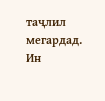таҷлил мегардад. Ин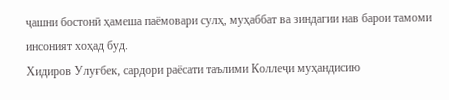ҷашни бостонӣ ҳамеша паёмовари сулҳ, муҳаббат ва зиндагии нав барои тамоми инсоният хоҳад буд.
Хидиров Улуғбек, сардори раёсати таълими Коллеҷи муҳандисию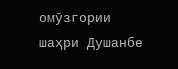омӯзгории шаҳри Душанбе